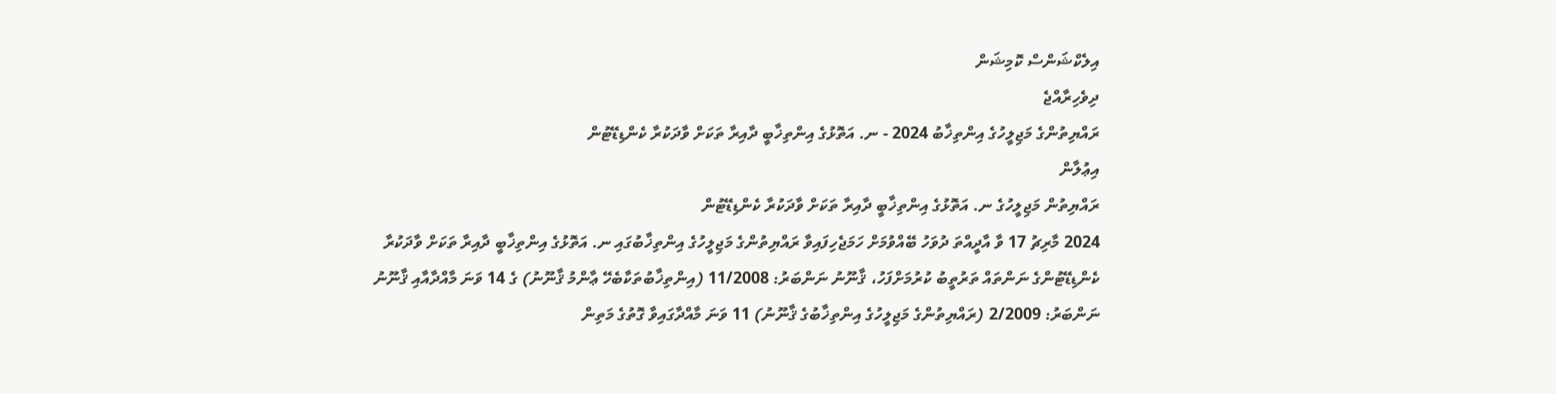އިލެކްޝަންސް ކޮމިޝަން
ދިވެހިރާއްޖެ
ރައްޔިތުންގެ މަޖިލީހުގެ އިންތިޚާބު 2024 - ނ. އަތޮޅުގެ އިންތިޚާބީ ދާއިރާ ތަކަށް ވާދަކުރާ ކެންޑިޑޭޓުން
އިޢުލާން
ރައްޔިތުން މަޖިލީހުގެ ނ. އަތޮޅުގެ އިންތިޚާބީ ދާއިރާ ތަކަށް ވާދަކުރާ ކެންޑިޑޭޓުން
2024 މާރިޗު 17 ވާ އާދީއްތަ ދުވަހު ބޭއްވުމަށް ހަމަޖެހިފައިވާ ރައްޔިތުންގެ މަޖިލީހުގެ އިންތިޚާބުގައި ނ. އަތޮޅުގެ އިންތިޚާބީ ދާއިރާ ތަކަށް ވާދަކުރާ ކެންޑިޑޭޓުންގެ ނަންތައް ތަރުތީބު ކުރުމަށްފަހު، ޤާނޫނު ނަންބަރު: 11/2008 (އިންތިޚާބުތަކާބެހޭ ޢާންމު ޤާނޫނު) ގެ 14 ވަނަ މާއްދާއާއި ޤާނޫނު ނަންބަރު: 2/2009 (ރައްޔިތުންގެ މަޖިލީހުގެ އިންތިޚާބުގެ ޤާނޫނު) 11 ވަނަ މާއްދާގައިވާ ގޮތުގެ މަތިން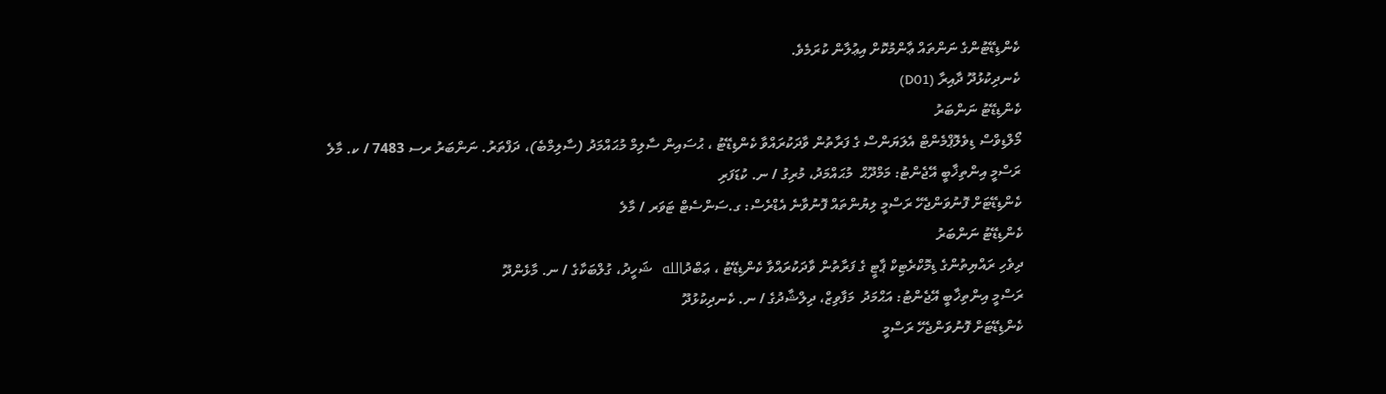ކެންޑިޑޭޓުންގެ ނަންތައް ޢާންމުކޮށް އިޢުލާން ކުރަމެވެ.
ކެނދިކުޅުދޫ ދާއިރާ (D01)
ކެންޑިޑޭޓު ނަންބަރު
މޯލްޑިވްސް ޑިވެލޮޕްމެންޓް އެލަޔަންސް ގެ ފަރާތުން ވާދަކުރައްވާ ކެންޑިޑޭޓު ، ޙުސައިން ސާލިމް މުޙައްމަދު (ސާލިމްބެ)، ދަފްތަރު. ނަންބަރު ރސ 7483 / ކ. މާލެ
ރަސްމީ އިންތިޚާބީ އޭޖެންޓު: މަމްދޫޙް  މުޙައްމަދު، މުރިގު / ނ. ކުޑަފަރި
ކެންޑިޑޭޓަށް ފޮނުވަންޖެހޭ ރަސްމީ ލިޔުންތައް ފޮނުވާނެ އެޑްރެސް: ގ.ސަންސެޓް ޓަވަރ / މާލެ
ކެންޑިޑޭޓު ނަންބަރު
ދިވެހި ރައްޔިތުންގެ ޑިމޮކްރެޓިކް ޕާޓީ ގެ ފަރާތުން ވާދަކުރައްވާ ކެންޑިޑޭޓު ، ޢަބްދުالله  ޝަހީދު، ގުލްބަކާގެ / ނ. މާޅެންދޫ
ރަސްމީ އިންތިޚާބީ އޭޖެންޓު: އަޙްމަދު  މަފާވިޒް، ދިލްޝާދުގެ / ނ. ކެނދިކުޅުދޫ
ކެންޑިޑޭޓަށް ފޮނުވަންޖެހޭ ރަސްމީ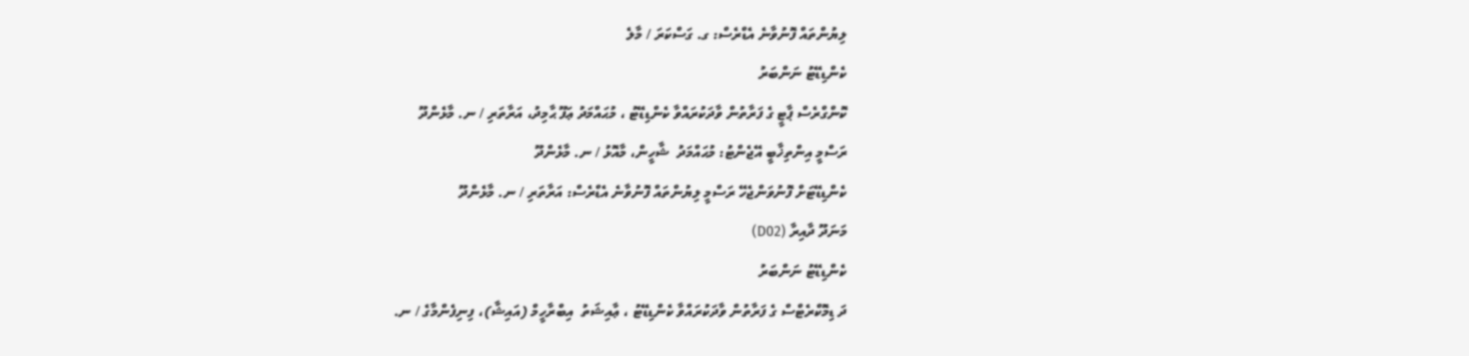ލިޔުންތައް ފޮނުވާނެ އެޑްރެސް: ގ. ގަސްކަރަ / މާލެ
ކެންޑިޑޭޓު ނަންބަރު
ކޮންގްރެސް ޕާޓީ ގެ ފަރާތުން ވާދަކުރައްވާ ކެންޑިޑޭޓު ، މުޙައްމަދު ޢަފޫ ޙާމިދު، އަރާތަރި / ނ. މާޅެންދޫ
ރަސްމީ އިންތިޚާބީ އޭޖެންޓު: މުޙައްމަދު  ޝާހީން، މާއޮޅު / ނ. މާޅެންދޫ
ކެންޑިޑޭޓަށް ފޮނުވަންޖެހޭ ރަސްމީ ލިޔުންތައް ފޮނުވާނެ އެޑްރެސް: އަރާތަރި / ނ. މާޅެންދޫ
މަނަދޫ ދާއިރާ (D02)
ކެންޑިޑޭޓު ނަންބަރު
ދަ ޑިމޮކްރެޓްސް ގެ ފަރާތުން ވާދަކުރައްވާ ކެންޑިޑޭޓު ، ޢާއިޝަތު  އިބްރާހީމް (އައިޝާ)، ފިނިފެންމާގެ / ނ.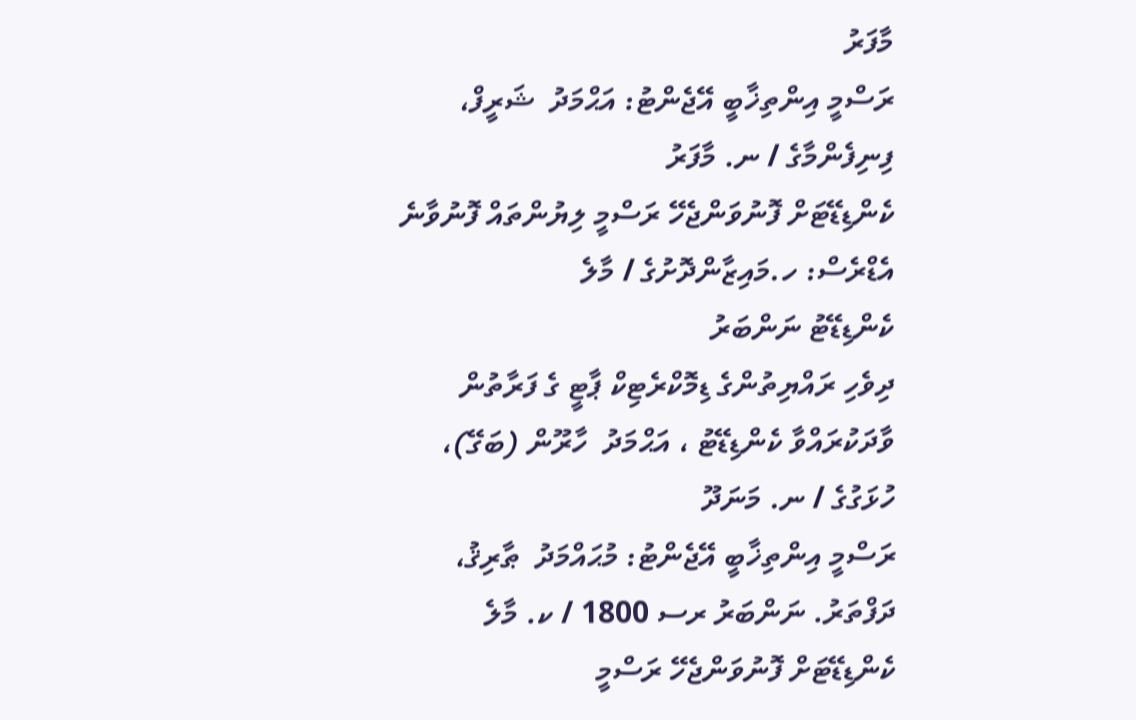މާފަރު
ރަސްމީ އިންތިޚާބީ އޭޖެންޓު: އަޙްމަދު  ޝަރީފް، ފިނިފެންމާގެ / ނ. މާފަރު
ކެންޑިޑޭޓަށް ފޮނުވަންޖެހޭ ރަސްމީ ލިޔުންތައް ފޮނުވާނެ އެޑްރެސް: ހ.މައިޒާންދޮށުގެ / މާލެ
ކެންޑިޑޭޓު ނަންބަރު
ދިވެހި ރައްޔިތުންގެ ޑިމޮކްރެޓިކް ޕާޓީ ގެ ފަރާތުން ވާދަކުރައްވާ ކެންޑިޑޭޓު ، އަޙްމަދު  ހާރޫން (ބަގޭ)، ހުޅަގުގެ / ނ. މަނަދޫ
ރަސްމީ އިންތިޚާބީ އޭޖެންޓު: މުޙައްމަދު  ޠާރިޤު، ދަފްތަރު. ނަންބަރު ރސ 1800 / ކ. މާލެ
ކެންޑިޑޭޓަށް ފޮނުވަންޖެހޭ ރަސްމީ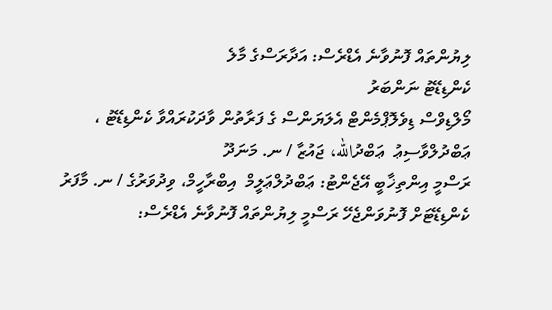ލިޔުންތައް ފޮނުވާނެ އެޑްރެސް: އަދާރަސްގެ މާލެ
ކެންޑިޑޭޓު ނަންބަރު
މޯލްޑިވްސް ޑިވެލޮޕްމެންޓް އެލަޔަންސް ގެ ފަރާތުން ވާދަކުރައްވާ ކެންޑިޑޭޓު ، ޢަބްދުލްވާސިޢު  ޢަބްދުالله، ޖައުޒާ / ނ. މަނަދޫ
ރަސްމީ އިންތިޚާބީ އޭޖެންޓު: ޢަބްދުލްޢަލީމް  އިބްރާހީމް، ވިދުވަރުގެ / ނ. މާފަރު
ކެންޑިޑޭޓަށް ފޮނުވަންޖެހޭ ރަސްމީ ލިޔުންތައް ފޮނުވާނެ އެޑްރެސް: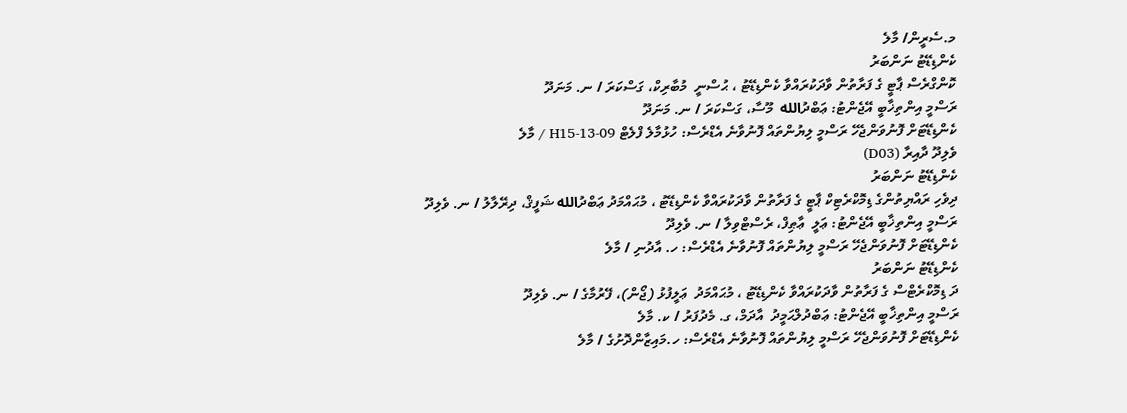މ.ސެރީން/ މާލެ
ކެންޑިޑޭޓު ނަންބަރު
ކޮންގްރެސް ޕާޓީ ގެ ފަރާތުން ވާދަކުރައްވާ ކެންޑިޑޭޓު ، ޙުސްނީ  މުބާރިކް، ގަސްކަރަ / ނ. މަނަދޫ
ރަސްމީ އިންތިޚާބީ އޭޖެންޓު: ޢަބްދުالله  މޫސާ، ގަސްކަރަ / ނ. މަނަދޫ
ކެންޑިޑޭޓަށް ފޮނުވަންޖެހޭ ރަސްމީ ލިޔުންތައް ފޮނުވާނެ އެޑްރެސް: ހުޅުމާލެ ފްލެޓް H15-13-09 / މާލެ
ވެލިދޫ ދާއިރާ (D03)
ކެންޑިޑޭޓު ނަންބަރު
ދިވެހި ރައްޔިތުންގެ ޑިމޮކްރެޓިކް ޕާޓީ ގެ ފަރާތުން ވާދަކުރައްވާ ކެންޑިޑޭޓު ، މުޙައްމަދު ޢަބްދުالله ޝަފީޤް، ދިރޭލާލު / ނ. ވެލިދޫ
ރަސްމީ އިންތިޚާބީ އޭޖެންޓު: ޢަލީ  ޢާޠިފް، ރެސްޓްވިލާ / ނ. ވެލިދޫ
ކެންޑިޑޭޓަށް ފޮނުވަންޖެހޭ ރަސްމީ ލިޔުންތައް ފޮނުވާނެ އެޑްރެސް: ހ. އާދުނި / މާލެ
ކެންޑިޑޭޓު ނަންބަރު
ދަ ޑިމޮކްރެޓްސް ގެ ފަރާތުން ވާދަކުރައްވާ ކެންޑިޑޭޓު ، މުޙައްމަދު  ޢަލީފުޅު (ޖޯން)، ފޭރުމާގެ / ނ. ވެލިދޫ
ރަސްމީ އިންތިޚާބީ އޭޖެންޓު: ޢަބްދުލްޙަމީދު  އާދަމް، ގ. މެދުފަރު / ކ. މާލެ
ކެންޑިޑޭޓަށް ފޮނުވަންޖެހޭ ރަސްމީ ލިޔުންތައް ފޮނުވާނެ އެޑްރެސް: ހ.މައިޒާންދޮށުގެ / މާލެ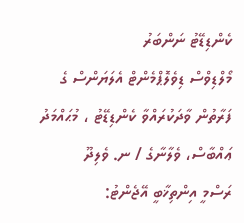ކެންޑިޑޭޓު ނަންބަރު
މޯލްޑިވްސް ޑިވެލޮޕްމެންޓް އެލަޔަންސް ގެ ފަރާތުން ވާދަކުރައްވާ ކެންޑިޑޭޓު ، މުޙައްމަދު  ޢައްބާސް، ވެލާނާގެ / ނ. ވެލިދޫ
ރަސްމީ އިންތިޚާބީ އޭޖެންޓު: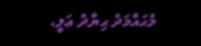މުޙައްމަދު ޙިޔާދު ޢަލީ،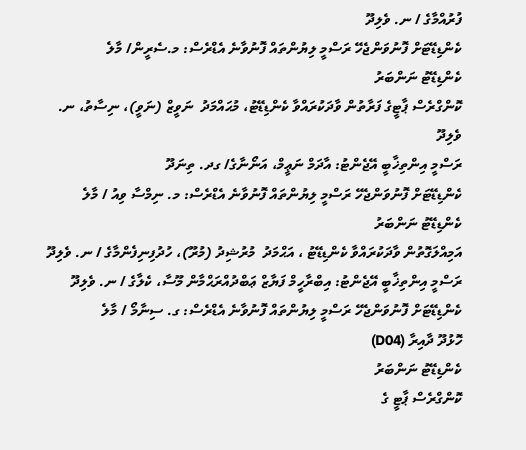ފުރުއްމާގެ / ނ. ވެލިދޫ
ކެންޑިޑޭޓަށް ފޮނުވަންޖެހޭ ރަސްމީ ލިޔުންތައް ފޮނުވާނެ އެޑްރެސް: މ.ސެރީން/ މާލެ
ކެންޑިޑޭޓު ނަންބަރު
ކޮންގްރެސް ޕާޓީގެ ފަރާތުން ވާދަކުރައްވާ ކެންޑިޑޭޓު، މުޙައްމަދު  ނަވީޒް (ނަވީ)، ނިސާތު، ނ. ވެލިދޫ
ރަސްމީ އިންތިޚާބީ އޭޖެންޓު: އާދަމް ނަޢީމް، އަނޯނާގެ/ ގދ. ތިނަދޫ
ކެންޑިޑޭޓަށް ފޮނުވަންޖެހޭ ރަސްމީ ލިޔުންތައް ފޮނުވާނެ އެޑްރެސް: މ. ނިމްސާ ވިއު / މާލެ
ކެންޑިޑޭޓު ނަންބަރު
އަމިއްލަގޮތުން ވާދަކުރައްވާ ކެންޑިޑޭޓު ، އަޙްމަދު  މުރުޝިދު (މުރޫ)، ހުދުފިނިފެންމާގެ / ނ. ވެލިދޫ
ރަސްމީ އިންތިޚާބީ އޭޖެންޓު: އިބްރާހީމް ފަޔާޒް ޢަބްދުއްރަޙްމާން މޫސާ، ކެލާގެ / ނ. ވެލިދޫ
ކެންޑިޑޭޓަށް ފޮނުވަންޖެހޭ ރަސްމީ ލިޔުންތައް ފޮނުވާނެ އެޑްރެސް: ގ. ސިނާމޯ / މާލެ
ހޮޅުދޫ ދާއިރާ (D04)
ކެންޑިޑޭޓު ނަންބަރު
ކޮންގްރެސް ޕާޓީ ގެ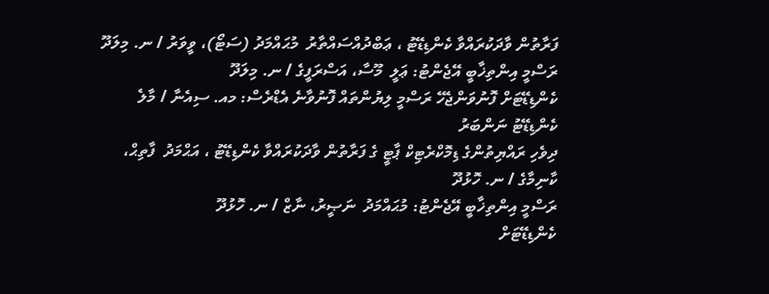ފަރާތުން ވާދަކުރައްވާ ކެންޑިޑޭޓު ، ޢަބްދުއްސައްތާރު  މުޙައްމަދު (ސަޓޯ)، ވީވަރު / ނ. މިލަދޫ
ރަސްމީ އިންތިޚާބީ އޭޖެންޓު: ޢަލީ  މޫސާ، އަސްރަފީގެ / ނ. މިލަދޫ
ކެންޑިޑޭޓަށް ފޮނުވަންޖެހޭ ރަސްމީ ލިޔުންތައް ފޮނުވާނެ އެޑްރެސް: މއ. ސިއެނާ / މާލެ
ކެންޑިޑޭޓު ނަންބަރު
ދިވެހި ރައްޔިތުންގެ ޑިމޮކްރެޓިކް ޕާޓީ ގެ ފަރާތުން ވާދަކުރައްވާ ކެންޑިޑޭޓު ، އަޙްމަދު  ފާތިޙް، ކާނިމާގެ / ނ. ހޮޅުދޫ
ރަސްމީ އިންތިޚާބީ އޭޖެންޓު: މުޙައްމަދު  ނަޞީރު، ނާޒް / ނ. ހޮޅުދޫ
ކެންޑިޑޭޓަށް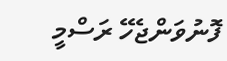ފޮނުވަންޖެހޭ ރަސްމީ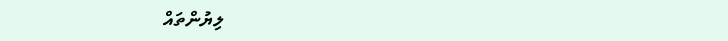ލިޔުންތައް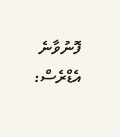ފޮނުވާނެ އެޑްރެސް: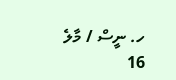ހ. ނީސް / މާލެ
16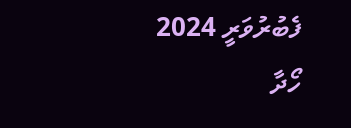ފެބުރުވަރީ 2024
ހޯދާ